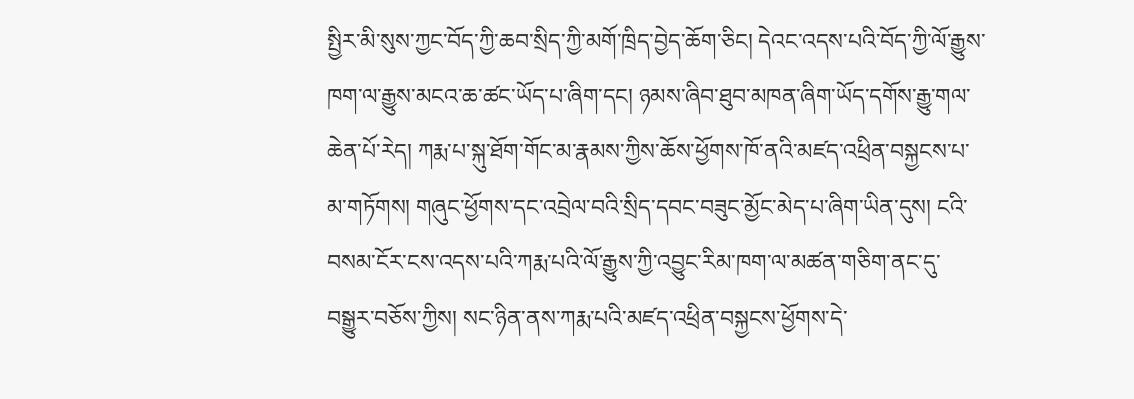སྤྱིར་མི་སུས་ཀྱང་བོད་ཀྱི་ཆབ་སྲིད་ཀྱི་མགོ་ཁྲིད་བྱེད་ཆོག་ཅིང། དེའང་འདས་པའི་བོད་ཀྱི་ལོ་རྒྱུས་ཁག་ལ་རྒྱུས་མངའ་ཆ་ཚང་ཡོད་པ་ཞིག་དང། ཉམས་ཞིབ་ཐུབ་མཁན་ཞིག་ཡོད་དགོས་རྒྱུ་གལ་ཆེན་པོ་རེད། ཀརྨ་པ་སྐུ་ཐོག་གོང་མ་རྣམས་ཀྱིས་ཆོས་ཕྱོགས་ཁོ་ནའི་མཛད་འཕྲིན་བསྐྱངས་པ་མ་གཏོགས། གཞུང་ཕྱོགས་དང་འབྲེལ་བའི་སྲིད་དབང་བཟུང་མྱོང་མེད་པ་ཞིག་ཡིན་དུས། ངའི་བསམ་ངོར་ངས་འདས་པའི་ཀརྨ་པའི་ལོ་རྒྱུས་ཀྱི་འབྱུང་རིམ་ཁག་ལ་མཚན་གཅིག་ནང་དུ་བསྒྱུར་བཅོས་ཀྱིས། སང་ཉིན་ནས་ཀརྨ་པའི་མཛད་འཕྲིན་བསྐྱངས་ཕྱོགས་དེ་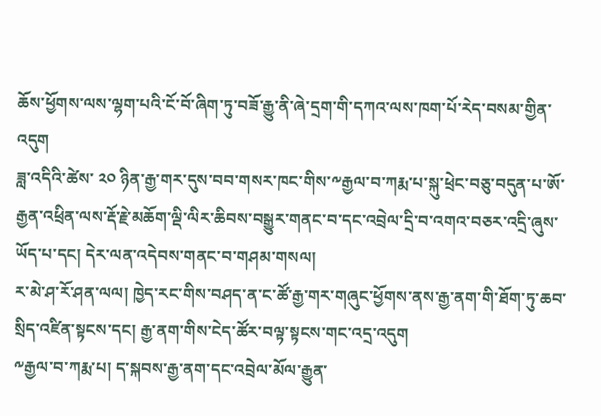ཆོས་ཕྱོགས་ལས་ལྷག་པའི་ངོ་བོ་ཞིག་ཏུ་བཟོ་རྒྱུ་ནི་ཞེ་དྲག་གི་དཀའ་ལས་ཁག་པོ་རེད་བསམ་གྱིན་འདུག
ཟླ་འདིའི་ཚེས་ ༢༠ ཉིན་རྒྱ་གར་དུས་བབ་གསར་ཁང་གིས་༸རྒྱལ་བ་ཀརྨ་པ་སྐུ་ཕྲེང་བཅུ་བདུན་པ་ཨོ་རྒྱན་འཕྲིན་ལས་རྡོ་རྗེ་མཆོག་ལྡི་ལིར་ཆིབས་བསྒྱུར་གནང་བ་དང་འབྲེལ་དྲི་བ་འགའ་བཅར་འདྲི་ཞུས་ཡོད་པ་དང། དེར་ལན་འདེབས་གནང་བ་གཤམ་གསལ།
ར་མེ་ཤ་རོ་ཤན་ལལ། ཁྱེད་རང་གིས་བཤད་ན་ང་ཚོ་རྒྱ་གར་གཞུང་ཕྱོགས་ནས་རྒྱ་ནག་གི་ཐོག་ཏུ་ཆབ་སྲིད་འཛིན་སྟངས་དང། རྒྱ་ནག་གིས་ངེད་ཚོར་བལྟ་སྟངས་གང་འདྲ་འདུག
༸རྒྱལ་བ་ཀརྨ་པ། ད་སྐབས་རྒྱ་ནག་དང་འབྲེལ་མོལ་རྒྱུན་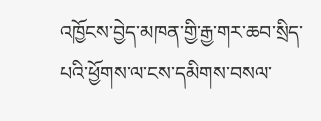འཁྱོངས་བྱེད་མཁན་གྱི་རྒྱ་གར་ཆབ་སྲིད་པའི་ཕྱོགས་ལ་ངས་དམིགས་བསལ་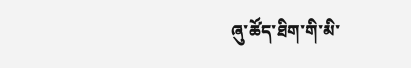ཞུ་ཚོད་ཐིག་གི་མི་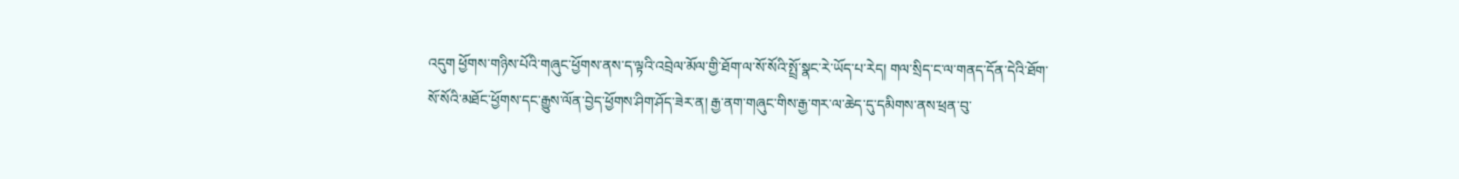འདུག ཕྱོགས་གཉིས་པོའི་གཞུང་ཕྱོགས་ནས་ད་ལྟའི་འབྲེལ་མོལ་གྱི་ཐོག་ལ་སོ་སོའི་སྤྲོ་སྣང་རེ་ཡོད་པ་རེད། གལ་སྲིད་ང་ལ་གནད་དོན་དེའི་ཐོག་སོ་སོའི་མཐོང་ཕྱོགས་དང་རྒྱུས་ལོན་བྱེད་ཕྱོགས་ཤིག་ཤོད་ཟེར་ན། རྒྱ་ནག་གཞུང་གིས་རྒྱ་གར་ལ་ཆེད་དུ་དམིགས་ནས་ཕྲན་བུ་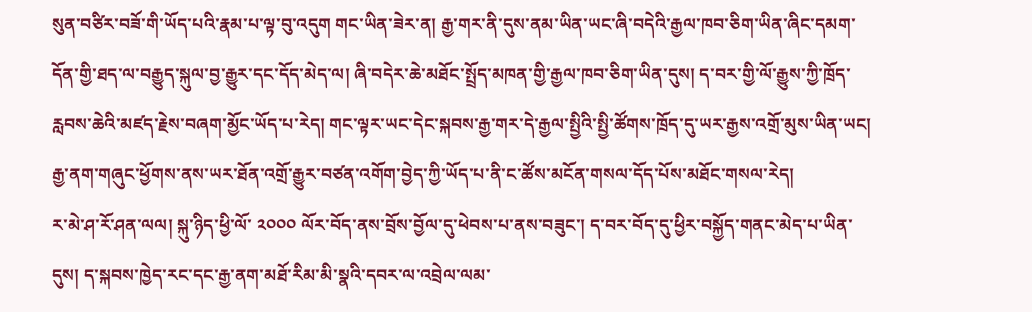སུན་བཙིར་བཟོ་གི་ཡོད་པའི་རྣམ་པ་ལྟ་བུ་འདུག གང་ཡིན་ཟེར་ན། རྒྱ་གར་ནི་དུས་ནམ་ཡིན་ཡང་ཞི་བདེའི་རྒྱལ་ཁབ་ཅིག་ཡིན་ཞིང་དམག་དོན་གྱི་ཐད་ལ་བརྒྱུད་སྐུལ་བྱ་རྒྱུར་དང་དོད་མེད་ལ། ཞི་བདེར་ཆེ་མཐོང་སྤྲོད་མཁན་གྱི་རྒྱལ་ཁབ་ཅིག་ཡིན་དུས། ད་བར་གྱི་ལོ་རྒྱུས་ཀྱི་ཁྲོད་རླབས་ཆེའི་མཛད་རྗེས་བཞག་མྱོང་ཡོད་པ་རེད། གང་ལྟར་ཡང་དེང་སྐབས་རྒྱ་གར་དེ་རྒྱལ་སྤྱིའི་སྤྱི་ཚོགས་ཁྲོད་དུ་ཡར་རྒྱས་འགྲོ་མུས་ཡིན་ཡང། རྒྱ་ནག་གཞུང་ཕྱོགས་ནས་ཡར་ཐོན་འགྲོ་རྒྱུར་བཙན་འགོག་བྱེད་ཀྱི་ཡོད་པ་ནི་ང་ཚོས་མངོན་གསལ་དོད་པོས་མཐོང་གསལ་རེད།
ར་མེ་ཤ་རོ་ཤན་ལལ། སྐུ་ཉིད་ཕྱི་ལོ་ ༢༠༠༠ ལོར་བོད་ནས་བྲོས་བྱོལ་དུ་ཕེབས་པ་ནས་བཟུང་། ད་བར་བོད་དུ་ཕྱིར་བསྐྱོད་གནང་མེད་པ་ཡིན་དུས། ད་སྐབས་ཁྱེད་རང་དང་རྒྱ་ནག་མཐོ་རིམ་མི་སྣའི་དབར་ལ་འབྲེལ་ལམ་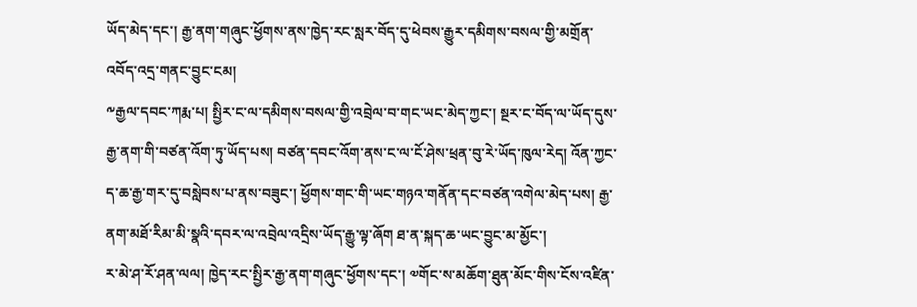ཡོད་མེད་དང་། རྒྱ་ནག་གཞུང་ཕྱོགས་ནས་ཁྱེད་རང་སླར་བོད་དུ་ཕེབས་རྒྱུར་དམིགས་བསལ་གྱི་མགྲོན་འབོད་འདྲ་གནང་བྱུང་ངམ།
༸རྒྱལ་དབང་ཀརྨ་པ། སྤྱིར་ང་ལ་དམིགས་བསལ་གྱི་འབྲེལ་བ་གང་ཡང་མེད་ཀྱང་། སྔར་ང་བོད་ལ་ཡོད་དུས་རྒྱ་ནག་གི་བཙན་འོག་ཏུ་ཡོད་པས། བཙན་དབང་འོག་ནས་ང་ལ་ངོ་ཤེས་ཕྲན་བུ་རེ་ཡོད་ཁུལ་རེད། འོན་ཀྱང་ད་ཆ་རྒྱ་གར་དུ་བསླེབས་པ་ནས་བཟུང་། ཕྱོགས་གང་གི་ཡང་གཉའ་གནོན་དང་བཙན་འགེལ་མེད་པས། རྒྱ་ནག་མཐོ་རིམ་མི་སྣའི་དབར་ལ་འབྲེལ་འདྲིས་ཡོད་རྒྱུ་ལྟ་ཞོག ཐ་ན་སྐད་ཆ་ཡང་བྱུང་མ་མྱོང་།
ར་མེ་ཤ་རོ་ཤན་ལལ། ཁྱེད་རང་སྤྱིར་རྒྱ་ནག་གཞུང་ཕྱོགས་དང་། ༧གོང་ས་མཆོག་ཐུན་མོང་གིས་ངོས་འཛིན་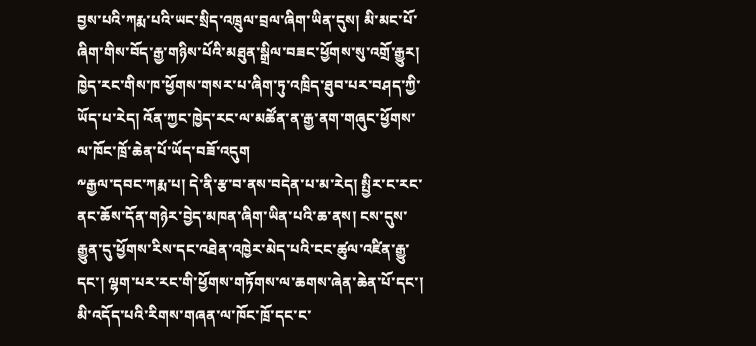བྱས་པའི་ཀརྨ་པའི་ཡང་སྲིད་འཁྲུལ་བྲལ་ཞིག་ཡིན་དུས། མི་མང་པོ་ཞིག་གིས་བོད་རྒྱ་གཉིས་པོའི་མཐུན་སྒྲིལ་བཟང་ཕྱོགས་སུ་འགྲོ་རྒྱུར། ཁྱེད་རང་གིས་ཁ་ཕྱོགས་གསར་པ་ཞིག་ཏུ་འཁྲིད་ཐུབ་པར་བཤད་ཀྱི་ཡོད་པ་རེད། འོན་ཀྱང་ཁྱེད་རང་ལ་མཚོན་ན་རྒྱ་ནག་གཞུང་ཕྱོགས་ལ་ཁོང་ཁྲོ་ཆེན་པོ་ཡོད་བཟོ་འདུག
༸རྒྱལ་དབང་ཀརྨ་པ། དེ་ནི་རྩ་བ་ནས་བདེན་པ་མ་རེད། སྤྱིར་ང་རང་ནང་ཆོས་དོན་གཉེར་བྱེད་མཁན་ཞིག་ཡིན་པའི་ཆ་ནས། ངས་དུས་རྒྱུན་དུ་ཕྱོགས་རིས་དང་འཐེན་འཁྱེར་མེད་པའི་ངང་ཚུལ་འཛིན་རྒྱུ་དང་། ལྷག་པར་རང་གི་ཕྱོགས་གཏོགས་ལ་ཆགས་ཞེན་ཆེན་པོ་དང་། མི་འདོད་པའི་རིགས་གཞན་ལ་ཁོང་ཁྲོ་དང་ང་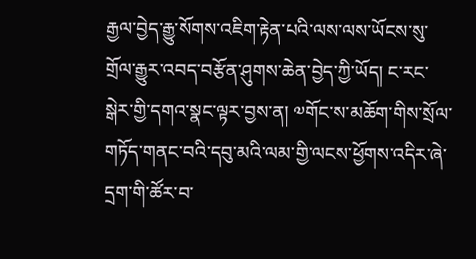རྒྱལ་བྱེད་རྒྱུ་སོགས་འཇིག་རྟེན་པའི་ལས་ལས་ཡོངས་སུ་གྲོལ་རྒྱུར་འབད་བརྩོན་ཤུགས་ཆེན་བྱེད་ཀྱི་ཡོད། ང་རང་སྒེར་གྱི་དགའ་སྣང་ལྟར་བྱས་ན། ༧གོང་ས་མཆོག་གིས་སྲོལ་གཏོད་གནང་བའི་དབུ་མའི་ལམ་གྱི་ལངས་ཕྱོགས་འདིར་ཞེ་དྲག་གི་ཚོར་བ་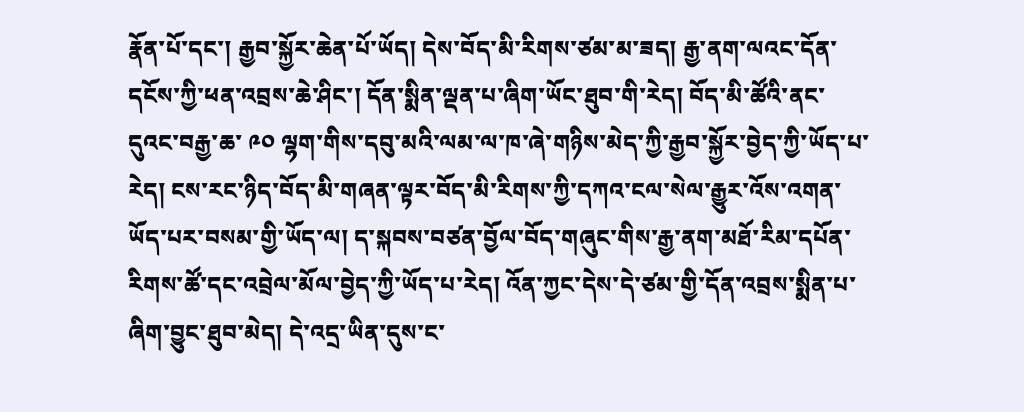རྣོན་པོ་དང་། རྒྱབ་སྐྱོར་ཆེན་པོ་ཡོད། དེས་བོད་མི་རིགས་ཙམ་མ་ཟད། རྒྱ་ནག་ལའང་དོན་དངོས་ཀྱི་ཕན་འབྲས་ཆེ་ཤིང་། དོན་སྨིན་ལྡན་པ་ཞིག་ཡོང་ཐུབ་གི་རེད། བོད་མི་ཚོའི་ནང་དུའང་བརྒྱ་ཆ་ ༩༠ ལྷག་གིས་དབུ་མའི་ལམ་ལ་ཁ་ཞེ་གཉིས་མེད་ཀྱི་རྒྱབ་སྐྱོར་བྱེད་ཀྱི་ཡོད་པ་རེད། ངས་རང་ཉིད་བོད་མི་གཞན་ལྟར་བོད་མི་རིགས་ཀྱི་དཀའ་ངལ་སེལ་རྒྱུར་འོས་འགན་ཡོད་པར་བསམ་གྱི་ཡོད་ལ། ད་སྐབས་བཙན་བྱོལ་བོད་གཞུང་གིས་རྒྱ་ནག་མཐོ་རིམ་དཔོན་རིགས་ཚོ་དང་འབྲེལ་མོལ་བྱེད་ཀྱི་ཡོད་པ་རེད། འོན་ཀྱང་དེས་དེ་ཙམ་གྱི་དོན་འབྲས་སྨིན་པ་ཞིག་བྱུང་ཐུབ་མེད། དེ་འདྲ་ཡིན་དུས་ང་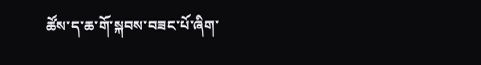ཚོས་ད་ཆ་གོ་སྐབས་བཟང་པོ་ཞིག་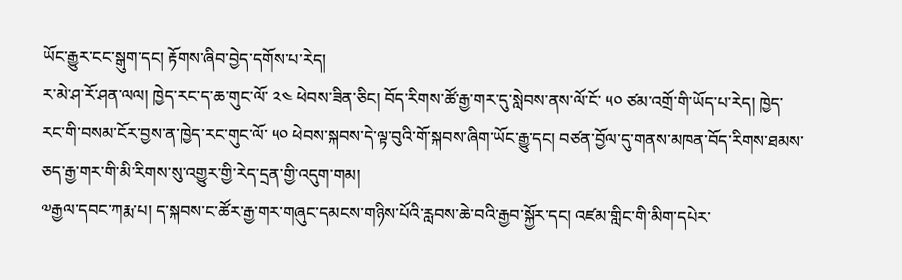ཡོང་རྒྱུར་ངང་སྒུག་དང། རྟོགས་ཞིབ་བྱེད་དགོས་པ་རེད།
ར་མེ་ཤ་རོ་ཤན་ལལ། ཁྱེད་རང་ད་ཆ་གུང་ལོ་ ༢༤ ཕེབས་ཟིན་ཅིང། བོད་རིགས་ཚོ་རྒྱ་གར་དུ་སླེབས་ནས་ལོ་ངོ་ ༥༠ ཙམ་འགྲོ་གི་ཡོད་པ་རེད། ཁྱེད་རང་གི་བསམ་ངོར་བྱས་ན་ཁྱེད་རང་གུང་ལོ་ ༥༠ ཕེབས་སྐབས་དེ་ལྟ་བུའི་གོ་སྐབས་ཞིག་ཡོང་རྒྱུ་དང། བཙན་བྱོལ་དུ་གནས་མཁན་བོད་རིགས་ཐམས་ཅད་རྒྱ་གར་གི་མི་རིགས་སུ་འགྱུར་གྱི་རེད་དྲན་གྱི་འདུག་གམ།
༧རྒྱལ་དབང་ཀརྨ་པ། ད་སྐབས་ང་ཚོར་རྒྱ་གར་གཞུང་དམངས་གཉིས་པོའི་རླབས་ཆེ་བའི་རྒྱབ་སྐྱོར་དང། འཛམ་གླིང་གི་མིག་དཔེར་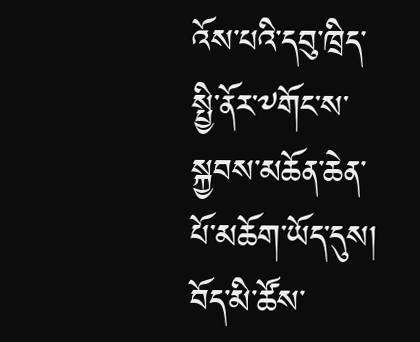འོས་པའི་དབུ་ཁྲིད་སྤྱི་ནོར་༸གོང་ས་སྐྱབས་མཆོན་ཆེན་པོ་མཆོག་ཡོད་དུས། བོད་མི་ཚོས་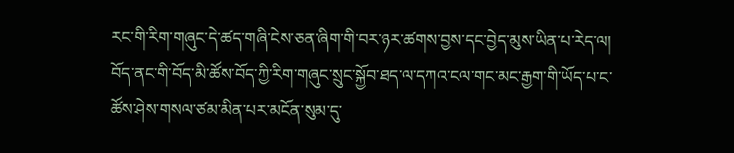རང་གི་རིག་གཞུང་དེ་ཚད་གཞི་ངེས་ཅན་ཞིག་གི་བར་ཉར་ཚགས་བྱས་དང་བྱེད་མུས་ཡིན་པ་རེད་ལ། བོད་ནང་གི་བོད་མི་ཚོས་བོད་ཀྱི་རིག་གཞུང་སྲུང་སྐྱོབ་ཐད་ལ་དཀའ་ངལ་གང་མང་རྒྱག་གི་ཡོད་པ་ང་ཚོས་ཤེས་གསལ་ཙམ་མིན་པར་མངོན་སུམ་དུ་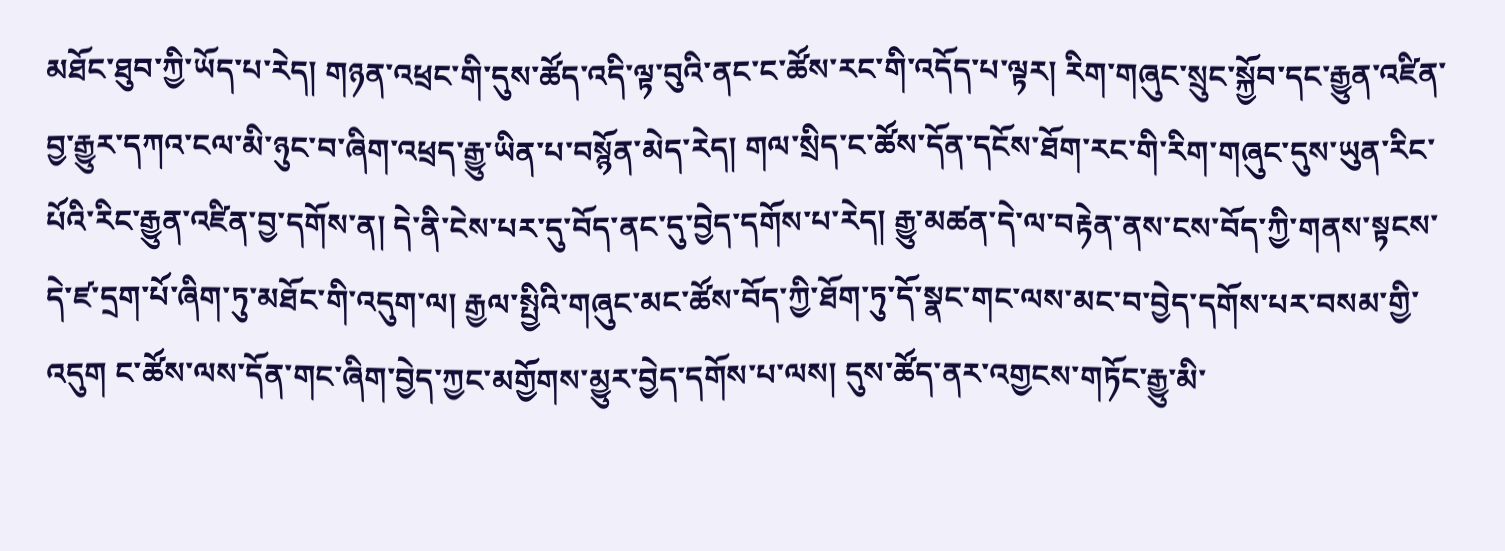མཐོང་ཐུབ་ཀྱི་ཡོད་པ་རེད། གཉན་འཕྲང་གི་དུས་ཚོད་འདི་ལྟ་བུའི་ནང་ང་ཚོས་རང་གི་འདོད་པ་ལྟར། རིག་གཞུང་སྲུང་སྐྱོབ་དང་རྒྱུན་འཛིན་བྱ་རྒྱུར་དཀའ་ངལ་མི་ཉུང་བ་ཞིག་འཕྲད་རྒྱུ་ཡིན་པ་བསྙོན་མེད་རེད། གལ་སྲིད་ང་ཚོས་དོན་དངོས་ཐོག་རང་གི་རིག་གཞུང་དུས་ཡུན་རིང་པོའི་རིང་རྒྱུན་འཛིན་བྱ་དགོས་ན། དེ་ནི་ངེས་པར་དུ་བོད་ནང་དུ་བྱེད་དགོས་པ་རེད། རྒྱུ་མཚན་དེ་ལ་བརྟེན་ནས་ངས་བོད་ཀྱི་གནས་སྟངས་དེ་ཛ་དྲག་པོ་ཞིག་ཏུ་མཐོང་གི་འདུག་ལ། རྒྱལ་སྤྱིའི་གཞུང་མང་ཚོས་བོད་ཀྱི་ཐོག་ཏུ་དོ་སྣང་གང་ལས་མང་བ་བྱེད་དགོས་པར་བསམ་གྱི་འདུག ང་ཚོས་ལས་དོན་གང་ཞིག་བྱེད་ཀྱང་མགྱོགས་མྱུར་བྱེད་དགོས་པ་ལས། དུས་ཚོད་ནར་འགྱངས་གཏོང་རྒྱུ་མི་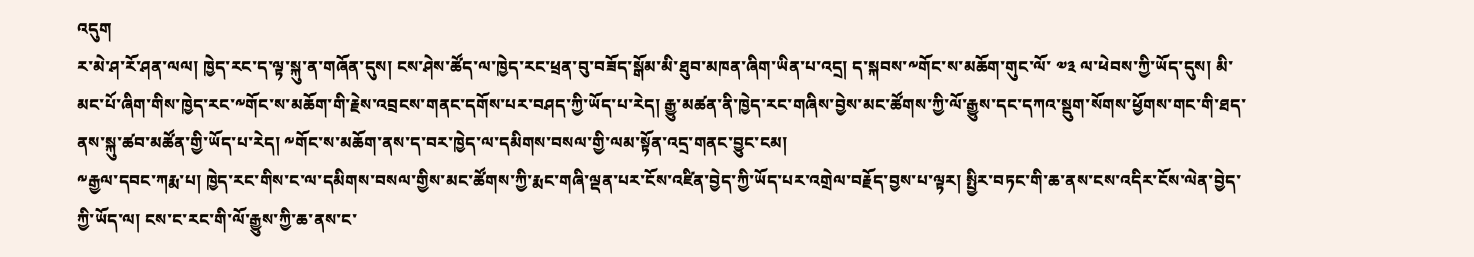འདུག
ར་མེ་ཤ་རོ་ཤན་ལལ། ཁྱེད་རང་ད་ལྟ་སྐུ་ན་གཞོན་དུས། ངས་ཤེས་ཚོད་ལ་ཁྱེད་རང་ཕྲན་བུ་བཟོད་སྒོམ་མི་ཐུབ་མཁན་ཞིག་ཡིན་པ་འདྲ། ད་སྐབས་༸གོང་ས་མཆོག་གུང་ལོ་ ༧༣ ལ་ཕེབས་ཀྱི་ཡོད་དུས། མི་མང་པོ་ཞིག་གིས་ཁྱེད་རང་༸གོང་ས་མཆོག་གི་རྗེས་འབྲངས་གནང་དགོས་པར་བཤད་ཀྱི་ཡོད་པ་རེད། རྒྱུ་མཚན་ནི་ཁྱེད་རང་གཞིས་བྱེས་མང་ཚོགས་ཀྱི་ལོ་རྒྱུས་དང་དཀའ་སྡུག་སོགས་ཕྱོགས་གང་གི་ཐད་ནས་སྐུ་ཚབ་མཚོན་གྱི་ཡོད་པ་རེད། ༸གོང་ས་མཆོག་ནས་ད་བར་ཁྱེད་ལ་དམིགས་བསལ་གྱི་ལམ་སྟོན་འདྲ་གནང་བྱུང་ངམ།
༸རྒྱལ་དབང་ཀརྨ་པ། ཁྱེད་རང་གིས་ང་ལ་དམིགས་བསལ་གྱིས་མང་ཚོགས་ཀྱི་རྨང་གཞི་ལྡན་པར་ངོས་འཛིན་བྱེད་ཀྱི་ཡོད་པར་འགྲེལ་བརྗོད་བྱས་པ་ལྟར། སྤྱིར་བཏང་གི་ཆ་ནས་ངས་འདིར་ངོས་ལེན་བྱེད་ཀྱི་ཡོད་ལ། ངས་ང་རང་གི་ལོ་རྒྱུས་ཀྱི་ཆ་ནས་ང་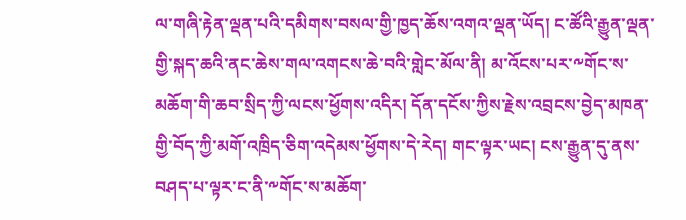ལ་གཞི་རྟེན་ལྡན་པའི་དམིགས་བསལ་གྱི་ཁྱད་ཆོས་འགའ་ལྡན་ཡོད། ང་ཚོའི་རྒྱུན་ལྡན་གྱི་སྐད་ཆའི་ནང་ཆེས་གལ་འགངས་ཆེ་བའི་གླེང་མོལ་ནི། མ་འོངས་པར་༸གོང་ས་མཆོག་གི་ཆབ་སྲིད་ཀྱི་ལངས་ཕྱོགས་འདིར། དོན་དངོས་ཀྱིས་རྗེས་འབྲངས་བྱེད་མཁན་གྱི་བོད་ཀྱི་མགོ་འཁྲིད་ཅིག་འདེམས་ཕྱོགས་དེ་རེད། གང་ལྟར་ཡང། ངས་རྒྱུན་དུ་ནས་བཤད་པ་ལྟར་ང་ནི་༸གོང་ས་མཆོག་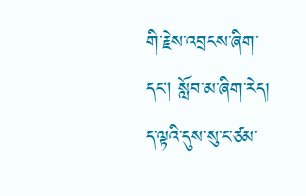གི་རྗེས་འབྲངས་ཞིག་དང། སློབ་མ་ཞིག་རེད། ད་ལྟའི་དུས་སུ་ང་ཙམ་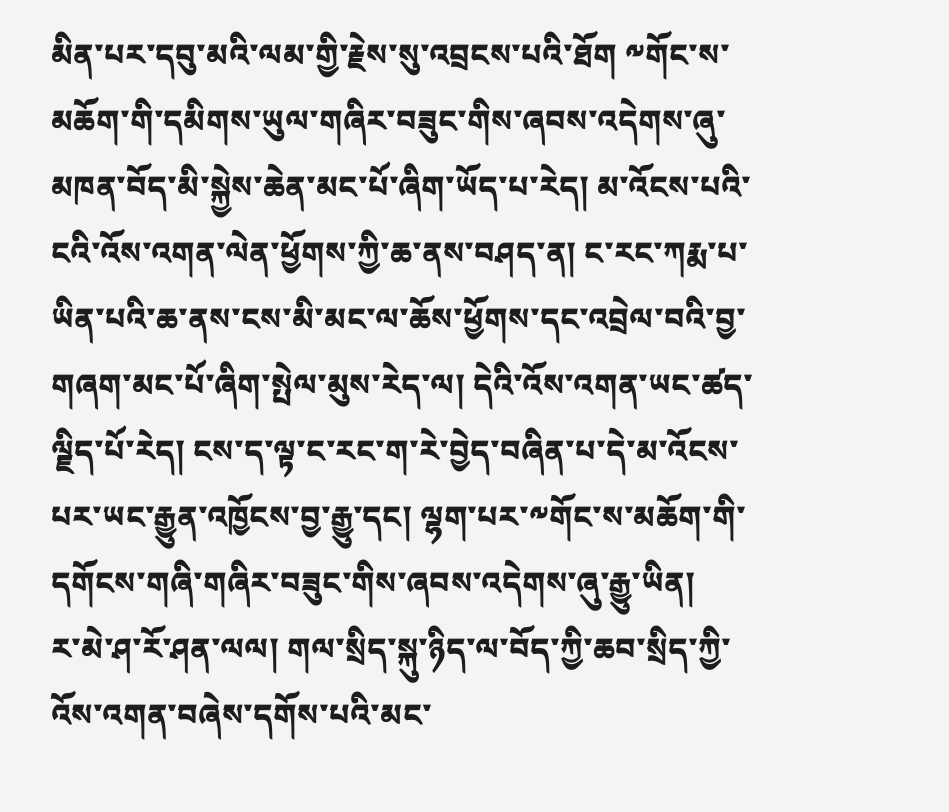མིན་པར་དབུ་མའི་ལམ་གྱི་རྗེས་སུ་འབྲངས་པའི་ཐོག ༸གོང་ས་མཆོག་གི་དམིགས་ཡུལ་གཞིར་བཟུང་གིས་ཞབས་འདེགས་ཞུ་མཁན་བོད་མི་སྐྱེས་ཆེན་མང་པོ་ཞིག་ཡོད་པ་རེད། མ་འོངས་པའི་ངའི་འོས་འགན་ལེན་ཕྱོགས་ཀྱི་ཆ་ནས་བཤད་ན། ང་རང་ཀརྨ་པ་ཡིན་པའི་ཆ་ནས་ངས་མི་མང་ལ་ཆོས་ཕྱོགས་དང་འབྲེལ་བའི་བྱ་གཞག་མང་པོ་ཞིག་སྤེལ་མུས་རེད་ལ། དེའི་འོས་འགན་ཡང་ཚད་ལྗིད་པོ་རེད། ངས་ད་ལྟ་ང་རང་ག་རེ་བྱེད་བཞིན་པ་དེ་མ་འོངས་པར་ཡང་རྒྱུན་འཁྱོངས་བྱ་རྒྱུ་དང། ལྷག་པར་༸གོང་ས་མཆོག་གི་དགོངས་གཞི་གཞིར་བཟུང་གིས་ཞབས་འདེགས་ཞུ་རྒྱུ་ཡིན།
ར་མེ་ཤ་རོ་ཤན་ལལ། གལ་སྲིད་སྐུ་ཉིད་ལ་བོད་ཀྱི་ཆབ་སྲིད་ཀྱི་འོས་འགན་བཞེས་དགོས་པའི་མང་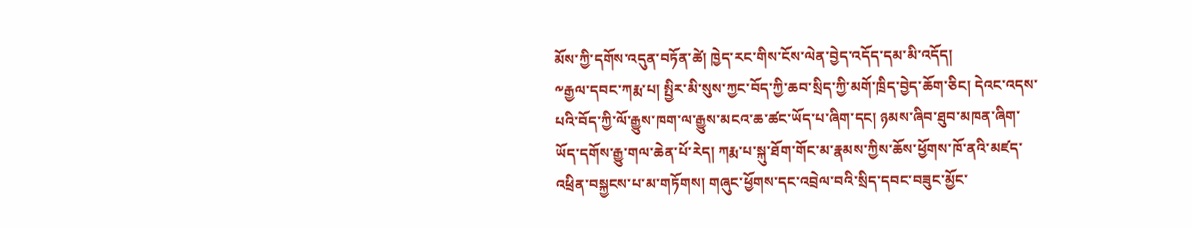མོས་ཀྱི་དགོས་འདུན་བཏོན་ཚེ། ཁྱེད་རང་གིས་ངོས་ལེན་བྱེད་འདོད་དམ་མི་འདོད།
༸རྒྱལ་དབང་ཀརྨ་པ། སྤྱིར་མི་སུས་ཀྱང་བོད་ཀྱི་ཆབ་སྲིད་ཀྱི་མགོ་ཁྲིད་བྱེད་ཆོག་ཅིང། དེའང་འདས་པའི་བོད་ཀྱི་ལོ་རྒྱུས་ཁག་ལ་རྒྱུས་མངའ་ཆ་ཚང་ཡོད་པ་ཞིག་དང། ཉམས་ཞིབ་ཐུབ་མཁན་ཞིག་ཡོད་དགོས་རྒྱུ་གལ་ཆེན་པོ་རེད། ཀརྨ་པ་སྐུ་ཐོག་གོང་མ་རྣམས་ཀྱིས་ཆོས་ཕྱོགས་ཁོ་ནའི་མཛད་འཕྲིན་བསྐྱངས་པ་མ་གཏོགས། གཞུང་ཕྱོགས་དང་འབྲེལ་བའི་སྲིད་དབང་བཟུང་མྱོང་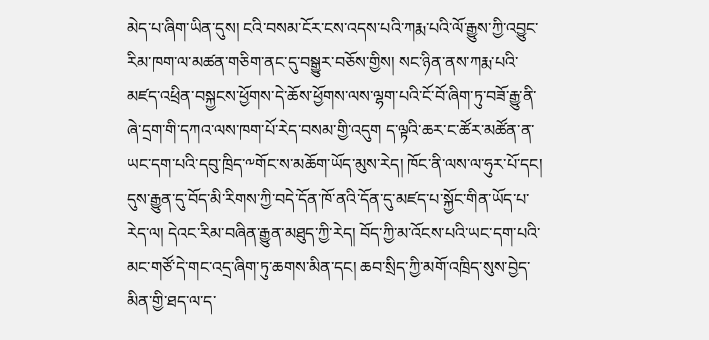མེད་པ་ཞིག་ཡིན་དུས། ངའི་བསམ་ངོར་ངས་འདས་པའི་ཀརྨ་པའི་ལོ་རྒྱུས་ཀྱི་འབྱུང་རིམ་ཁག་ལ་མཚན་གཅིག་ནང་དུ་བསྒྱུར་བཅོས་གྱིས། སང་ཉིན་ནས་ཀརྨ་པའི་མཛད་འཕྲིན་བསྐྱངས་ཕྱོགས་དེ་ཆོས་ཕྱོགས་ལས་ལྷག་པའི་ངོ་བོ་ཞིག་ཏུ་བཟོ་རྒྱུ་ནི་ཞེ་དྲག་གི་དཀའ་ལས་ཁག་པོ་རེད་བསམ་གྱི་འདུག ད་ལྟའི་ཆར་ང་ཚོར་མཚོན་ན་ཡང་དག་པའི་དབུ་ཁྲིད་༸གོང་ས་མཆོག་ཡོད་མུས་རེད། ཁོང་ནི་ལས་ལ་ཧུར་པོ་དང། དུས་རྒྱུན་དུ་བོད་མི་རིགས་ཀྱི་བདེ་དོན་ཁོ་ནའི་དོན་དུ་མཛད་པ་སྐྱོང་གིན་ཡོད་པ་རེད་ལ། དེའང་རིམ་བཞིན་རྒྱུན་མཐུད་ཀྱི་རེད། བོད་ཀྱི་མ་འོངས་པའི་ཡང་དག་པའི་མང་གཙོ་དེ་གང་འདྲ་ཞིག་ཏུ་ཆགས་མིན་དང། ཆབ་སྲིད་ཀྱི་མགོ་འཁྲིད་སུས་བྱེད་མིན་གྱི་ཐད་ལ་ད་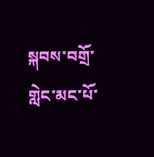སྐབས་བགྲོ་གླེང་མང་པོ་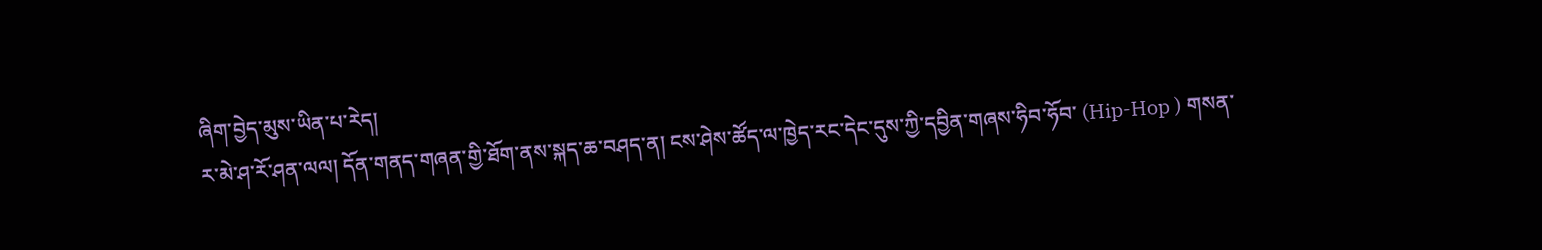ཞིག་བྱེད་མུས་ཡིན་པ་རེད།
ར་མེ་ཤ་རོ་ཤན་ལལ། དོན་གནད་གཞན་གྱི་ཐོག་ནས་སྐད་ཆ་བཤད་ན། ངས་ཤེས་ཚོད་ལ་ཁྱེད་རང་དེང་དུས་ཀྱི་དབྱིན་གཞས་ཧིབ་ཧོབ་ (Hip-Hop ) གསན་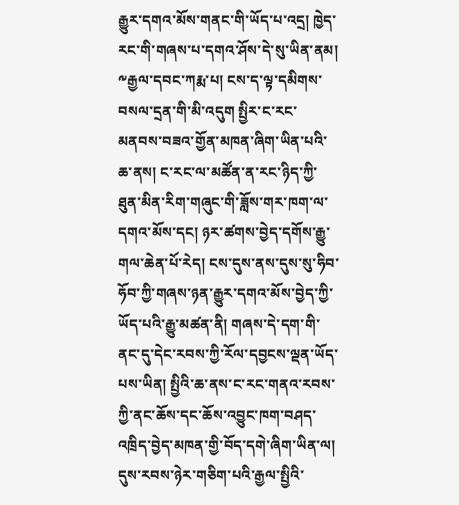རྒྱུར་དགའ་མོས་གནང་གི་ཡོད་པ་འདྲ། ཁྱེད་རང་གི་གཞས་པ་དགའ་ཤོས་དེ་སུ་ཡིན་ནམ།
༸རྒྱལ་དབང་ཀརྨ་པ། ངས་ད་ལྟ་དམིགས་བསལ་དྲན་གི་མི་འདུག སྤྱིར་ང་རང་མནབས་བཟའ་གྱོན་མཁན་ཞིག་ཡིན་པའི་ཆ་ནས། ང་རང་ལ་མཚོན་ན་རང་ཉིད་ཀྱི་ཐུན་མིན་རིག་གཞུང་གི་ཟློས་གར་ཁག་ལ་དགའ་མོས་དང། ཉར་ཚགས་བྱེད་དགོས་རྒྱུ་གལ་ཆེན་པོ་རེད། ངས་དུས་ནས་དུས་སུ་ཧིབ་ཧོབ་ཀྱི་གཞས་ཉན་རྒྱུར་དགའ་མོས་བྱེད་ཀྱི་ཡོད་པའི་རྒྱུ་མཚན་ནི། གཞས་དེ་དག་གི་ནང་དུ་དེང་རབས་ཀྱི་རོལ་དབྱངས་ལྡན་ཡོད་པས་ཡིན། སྤྱིའི་ཆ་ནས་ང་རང་གནའ་རབས་ཀྱི་ནང་ཆོས་དང་ཆོས་འབྱུང་ཁག་བཤད་འཁྲིད་བྱེད་མཁན་གྱི་བོད་དགེ་ཞིག་ཡིན་ལ། དུས་རབས་ཉེར་གཅིག་པའི་རྒྱལ་སྤྱིའི་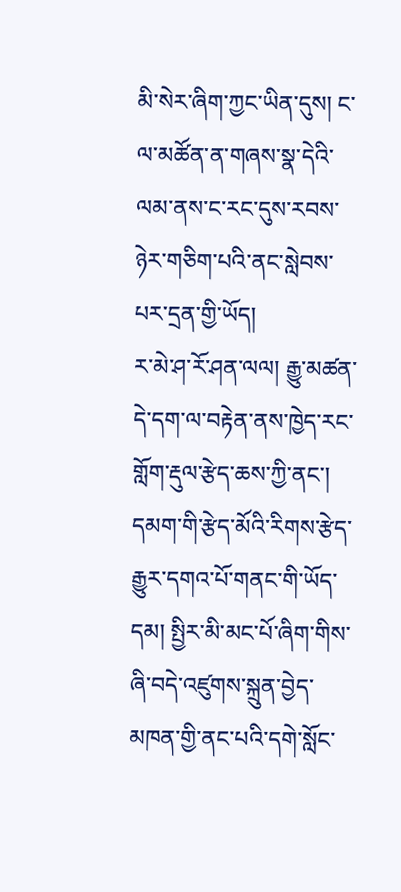མི་སེར་ཞིག་ཀྱང་ཡིན་དུས། ང་ལ་མཚོན་ན་གཞས་སྣ་དེའི་ལམ་ནས་ང་རང་དུས་རབས་ཉེར་གཅིག་པའི་ནང་སླེབས་པར་དྲན་གྱི་ཡོད།
ར་མེ་ཤ་རོ་ཤན་ལལ། རྒྱུ་མཚན་དེ་དག་ལ་བརྟེན་ནས་ཁྱེད་རང་གློག་རྡུལ་རྩེད་ཆས་ཀྱི་ནང་། དམག་གི་རྩེད་མོའི་རིགས་རྩེད་རྒྱུར་དགའ་པོ་གནང་གི་ཡོད་དམ། སྤྱིར་མི་མང་པོ་ཞིག་གིས་ཞི་བདེ་འཛུགས་སྐྲུན་བྱེད་མཁན་གྱི་ནང་པའི་དགེ་སློང་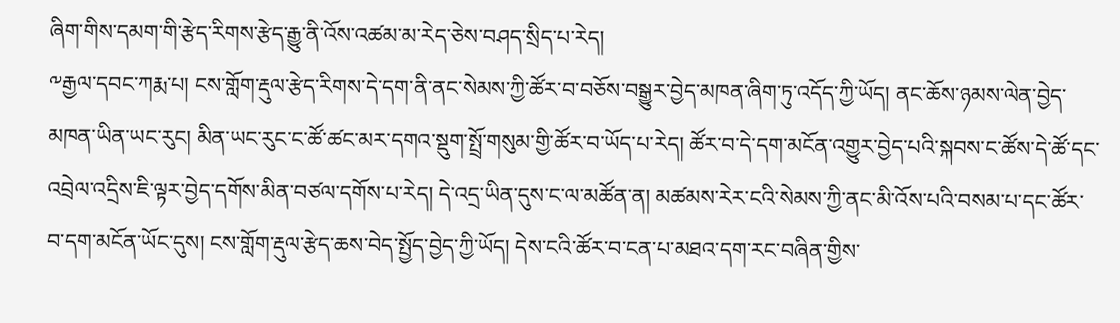ཞིག་གིས་དམག་གི་རྩེད་རིགས་རྩེད་རྒྱུ་ནི་འོས་འཚམ་མ་རེད་ཅེས་བཤད་སྲིད་པ་རེད།
༸རྒྱལ་དབང་ཀརྨ་པ། ངས་གློག་རྡུལ་རྩེད་རིགས་དེ་དག་ནི་ནང་སེམས་ཀྱི་ཚོར་བ་བཅོས་བསྒྱུར་བྱེད་མཁན་ཞིག་ཏུ་འདོད་ཀྱི་ཡོད། ནང་ཆོས་ཉམས་ལེན་བྱེད་མཁན་ཡིན་ཡང་རུང། མིན་ཡང་རུང་ང་ཚོ་ཚང་མར་དགའ་སྡུག་སྤྲོ་གསུམ་གྱི་ཚོར་བ་ཡོད་པ་རེད། ཚོར་བ་དེ་དག་མངོན་འགྱུར་བྱེད་པའི་སྐབས་ང་ཚོས་དེ་ཚོ་དང་འབྲེལ་འདྲིས་ཇི་ལྟར་བྱེད་དགོས་མིན་བཙལ་དགོས་པ་རེད། དེ་འདྲ་ཡིན་དུས་ང་ལ་མཚོན་ན། མཚམས་རེར་ངའི་སེམས་ཀྱི་ནང་མི་འོས་པའི་བསམ་པ་དང་ཚོར་བ་དག་མངོན་ཡོང་དུས། ངས་གློག་རྡུལ་རྩེད་ཆས་བེད་སྤྱོད་བྱེད་ཀྱི་ཡོད། དེས་ངའི་ཚོར་བ་ངན་པ་མཐའ་དག་རང་བཞིན་གྱིས་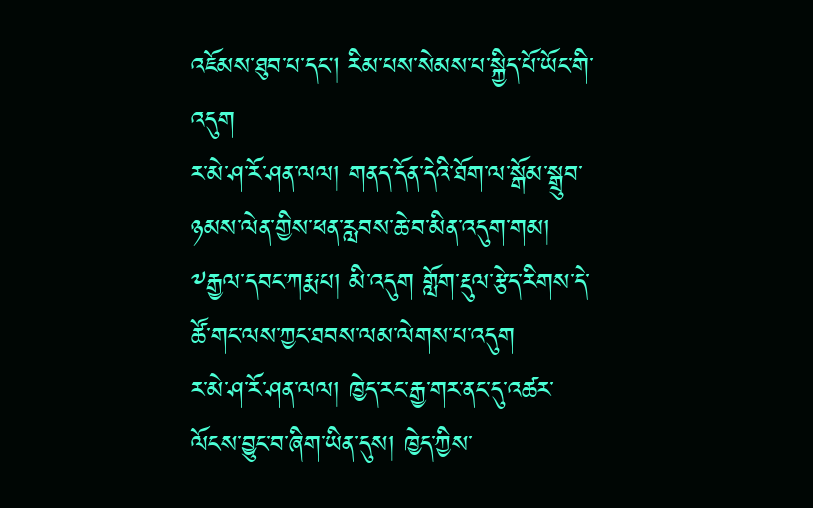འཇོམས་ཐུབ་པ་དང། རིམ་པས་སེམས་པ་སྐྱིད་པོ་ཡོང་གི་འདུག
ར་མེ་ཤ་རོ་ཤན་ལལ། གནད་དོན་དེའི་ཐོག་ལ་སྒོམ་སྒྲུབ་ཉམས་ལེན་གྱིས་ཕན་རླབས་ཆེ་བ་མིན་འདུག་གམ།
༸རྒྱལ་དབང་ཀརྨ་པ། མི་འདུག གློག་རྡུལ་རྩེད་རིགས་དེ་ཚོ་གང་ལས་ཀྱང་ཐབས་ལམ་ལེགས་པ་འདུག
ར་མེ་ཤ་རོ་ཤན་ལལ། ཁྱེད་རང་རྒྱ་གར་ནང་དུ་འཚར་ལོངས་བྱུང་བ་ཞིག་ཡིན་དུས། ཁྱེད་ཀྱིས་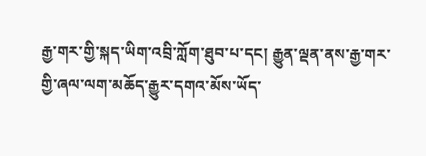རྒྱ་གར་གྱི་སྐད་ཡིག་འབྲི་ཀློག་ཐུབ་པ་དང། རྒྱུན་ལྡན་ནས་རྒྱ་གར་གྱི་ཞལ་ལག་མཆོད་རྒྱུར་དགའ་མོས་ཡོད་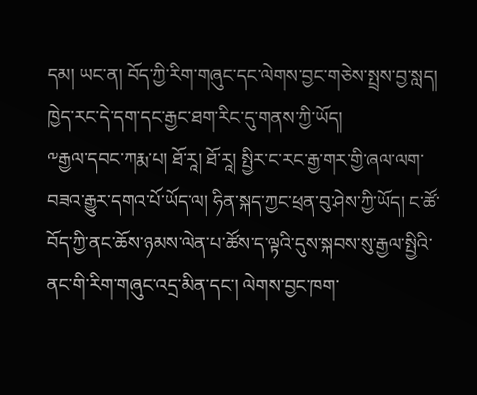དམ། ཡང་ན། བོད་ཀྱི་རིག་གཞུང་དང་ལེགས་བྱང་གཅེས་སྤྲས་བྱ་སླད། ཁྱེད་རང་དེ་དག་དང་རྒྱང་ཐག་རིང་དུ་གནས་ཀྱི་ཡོད།
༸རྒྱལ་དབང་ཀརྨ་པ། ཐོ་རཱ། ཐོ་རཱ། སྤྱིར་ང་རང་རྒྱ་གར་གྱི་ཞལ་ལག་བཟའ་རྒྱུར་དགའ་པོ་ཡོད་ལ། ཧིན་སྐད་ཀྱང་ཕྲན་བུ་ཤེས་ཀྱི་ཡོད། ང་ཚོ་བོད་ཀྱི་ནང་ཆོས་ཉམས་ལེན་པ་ཚོས་ད་ལྟའི་དུས་སྐབས་སུ་རྒྱལ་སྤྱིའི་ནང་གི་རིག་གཞུང་འདྲ་མིན་དང་། ལེགས་བྱང་ཁག་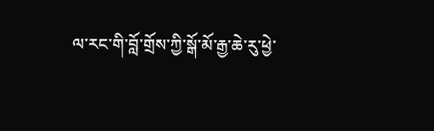ལ་རང་གི་བློ་གྲོས་ཀྱི་སྒོ་མོ་རྒྱ་ཆེ་རུ་ཕྱེ་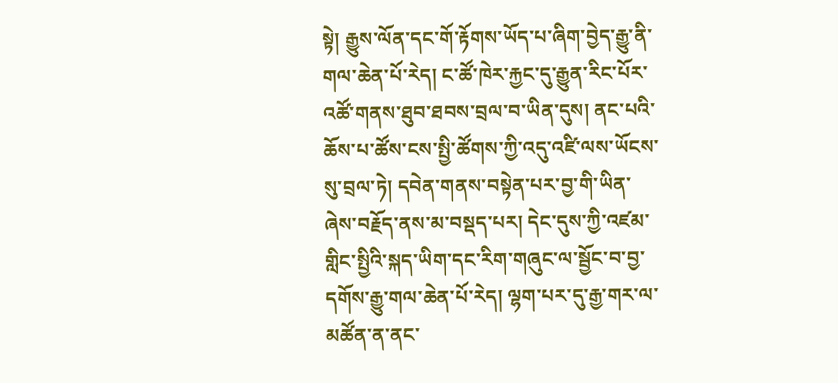སྟེ། རྒྱུས་ལོན་དང་གོ་རྟོགས་ཡོད་པ་ཞིག་བྱེད་རྒྱུ་ནི་གལ་ཆེན་པོ་རེད། ང་ཚོ་ཁེར་རྐྱང་དུ་རྒྱུན་རིང་པོར་འཚོ་གནས་ཐུབ་ཐབས་བྲལ་བ་ཡིན་དུས། ནང་པའི་ཆོས་པ་ཚོས་ངས་སྤྱི་ཚོགས་ཀྱི་འདུ་འཛི་ལས་ཡོངས་སུ་བྲལ་ཏེ། དབེན་གནས་བསྟེན་པར་བྱ་གི་ཡིན་ཞེས་བརྗོད་ནས་མ་བསྡད་པར། དེང་དུས་ཀྱི་འཛམ་གླིང་སྤྱིའི་སྐད་ཡིག་དང་རིག་གཞུང་ལ་སྦྱོང་བ་བྱ་དགོས་རྒྱུ་གལ་ཆེན་པོ་རེད། ལྷག་པར་དུ་རྒྱ་གར་ལ་མཚོན་ན་ནང་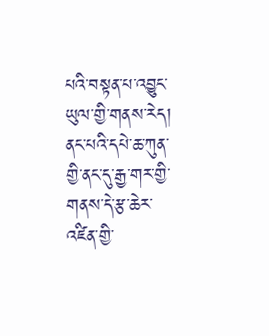པའི་བསྟན་པ་འབྱུང་ཡུལ་གྱི་གནས་རེད། ནང་པའི་དཔེ་ཆ་ཀུན་གྱི་ནང་དུ་རྒྱ་གར་གྱི་གནས་དེ་རྩ་ཆེར་འཛིན་གྱི་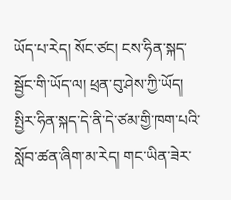ཡོད་པ་རེད། སོང་ཙང། ངས་ཧིན་སྐད་སྦྱོང་གི་ཡོད་ལ། ཕྲན་བུ་ཤེས་ཀྱི་ཡོད། སྤྱིར་ཧིན་སྐད་དེ་ནི་དེ་ཙམ་གྱི་ཁག་པའི་སློབ་ཚན་ཞིག་མ་རེད། གང་ཡིན་ཟེར་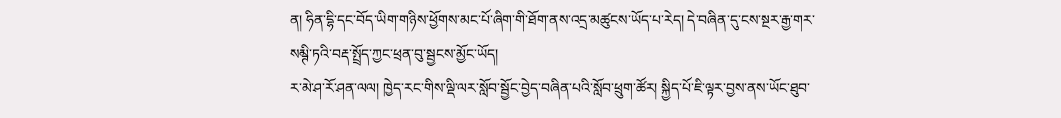ན། ཧིན་དྷི་དང་བོད་ཡིག་གཉིས་ཕྱོགས་མང་པོ་ཞིག་གི་ཐོག་ནས་འདྲ་མཚུངས་ཡོད་པ་རེད། དེ་བཞིན་དུ་ངས་སྔར་རྒྱ་གར་སམྚི་ཏའི་བརྡ་སྤྲོད་ཀྱང་ཕྲན་བུ་སྦྱངས་མྱོང་ཡོད།
ར་མེ་ཤ་རོ་ཤན་ལལ། ཁྱེད་རང་གིས་ལྡི་ལར་སློབ་སྦྱོང་བྱེད་བཞིན་པའི་སློབ་ཕྲུག་ཚོར། སྐྱིད་པོ་ཇི་ལྟར་བྱས་ནས་ཡོང་ཐུབ་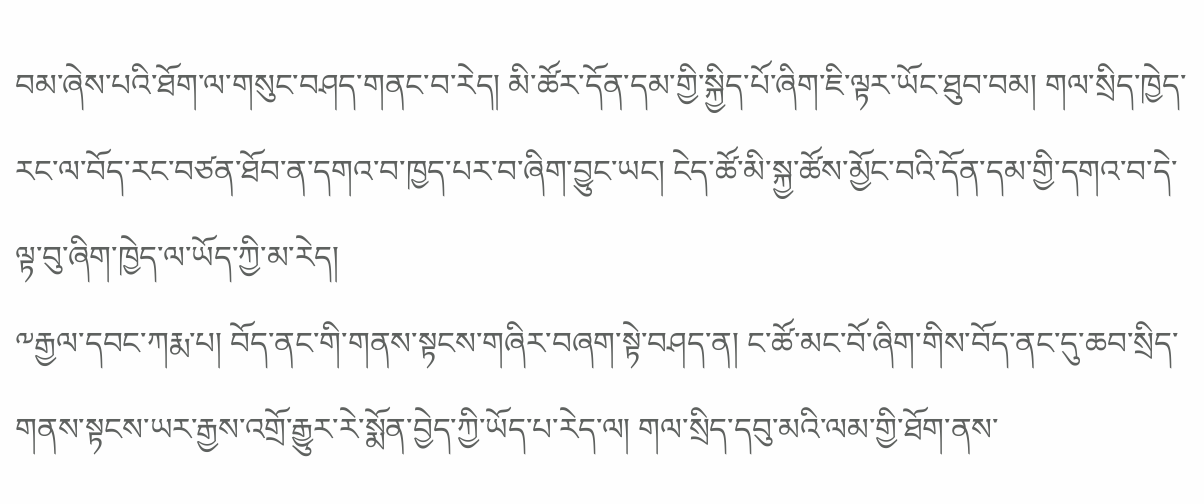བམ་ཞེས་པའི་ཐོག་ལ་གསུང་བཤད་གནང་བ་རེད། མི་ཚོར་དོན་དམ་གྱི་སྐྱིད་པོ་ཞིག་ཇི་ལྟར་ཡོང་ཐུབ་བམ། གལ་སྲིད་ཁྱེད་རང་ལ་བོད་རང་བཙན་ཐོབ་ན་དགའ་བ་ཁྱད་པར་བ་ཞིག་བྱུང་ཡང། ངེད་ཚོ་མི་སྐྱ་ཚོས་མྱོང་བའི་དོན་དམ་གྱི་དགའ་བ་དེ་ལྟ་བུ་ཞིག་ཁྱེད་ལ་ཡོད་ཀྱི་མ་རེད།
༸རྒྱལ་དབང་ཀརྨ་པ། བོད་ནང་གི་གནས་སྟངས་གཞིར་བཞག་སྟེ་བཤད་ན། ང་ཚོ་མང་བོ་ཞིག་གིས་བོད་ནང་དུ་ཆབ་སྲིད་གནས་སྟངས་ཡར་རྒྱས་འགྲོ་རྒྱུར་རེ་སྨོན་བྱེད་ཀྱི་ཡོད་པ་རེད་ལ། གལ་སྲིད་དབུ་མའི་ལམ་གྱི་ཐོག་ནས་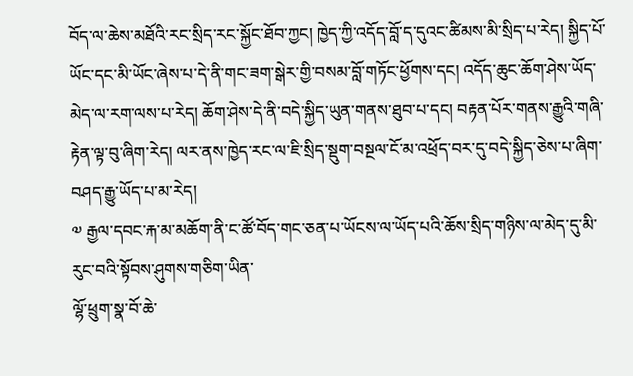བོད་ལ་ཆེས་མཐོའི་རང་སྲིད་རང་སྐྱོང་ཐོབ་ཀྱང། ཁྱེད་ཀྱི་འདོད་བློ་ད་དུའང་ཚིམས་མི་སྲིད་པ་རེད། སྐྱིད་པོ་ཡོང་དང་མི་ཡོང་ཞེས་པ་དེ་ནི་གང་ཟག་སྒེར་གྱི་བསམ་བློ་གཏོང་ཕྱོགས་དང། འདོད་ཆུང་ཆོག་ཤེས་ཡོད་མེད་ལ་རག་ལས་པ་རེད། ཆོག་ཤེས་དེ་ནི་བདེ་སྐྱིད་ཡུན་གནས་ཐུབ་པ་དང། བརྟན་པོར་གནས་རྒྱུའི་གཞི་རྟེན་ལྟ་བུ་ཞིག་རེད། ལར་ནས་ཁྱེད་རང་ལ་ཇི་སྲིད་སྡུག་བསྔལ་ངོ་མ་འཕྲོད་བར་དུ་བདེ་སྐྱིད་ཅེས་པ་ཞིག་བཤད་རྒྱུ་ཡོད་པ་མ་རེད།
༧ རྒྱལ་དབང་རྐ་མ་མཆོག་ནི་ང་ཚོ་བོད་གང་ཅན་པ་ཡོངས་ལ་ཡོད་པའི་ཆོས་སྲིད་གཉིས་ལ་མེད་དུ་མི་རུང་བའི་སྟོབས་ཤུགས་གཅིག་ཡིན་
ལྷོ་ཕྲུག་སྣ་བོ་ཆེ་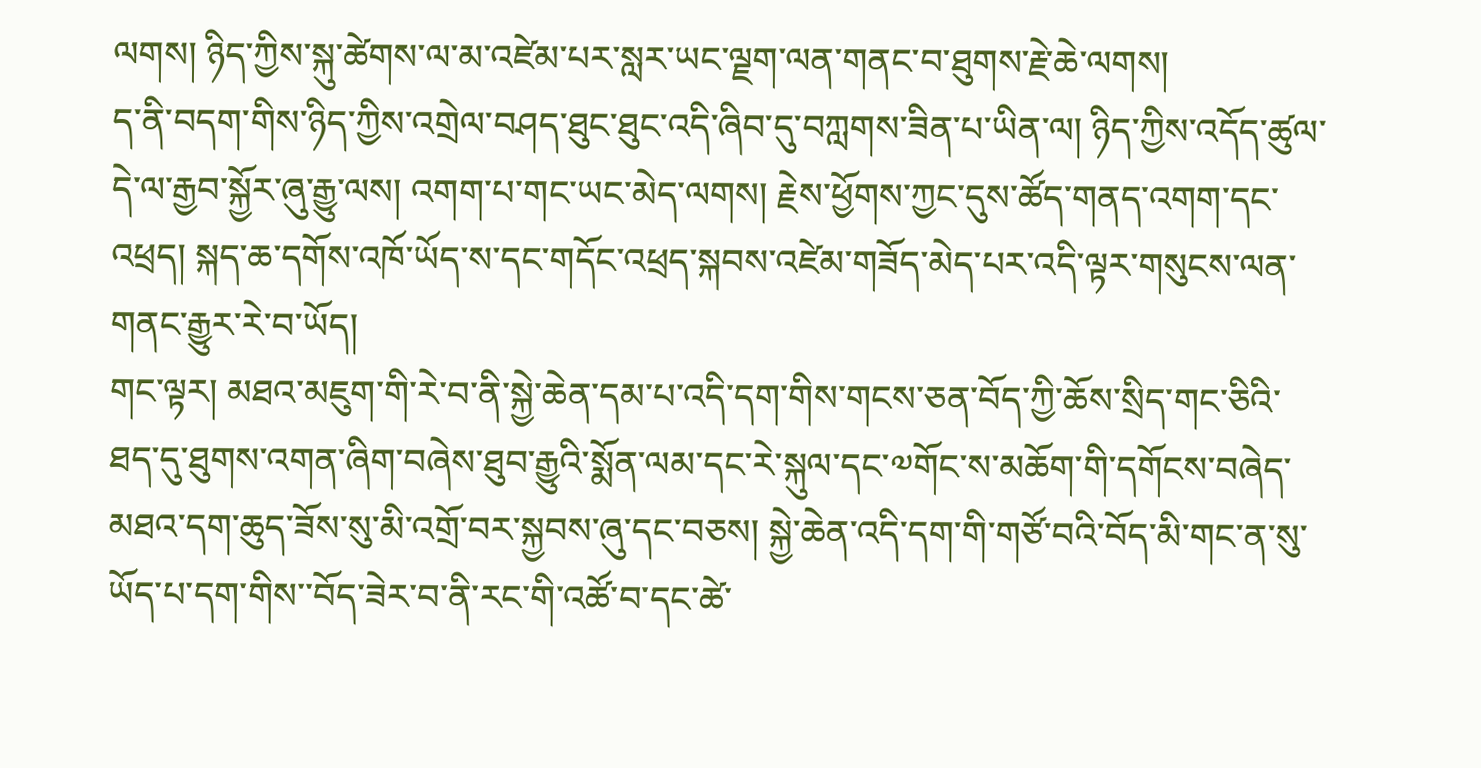ལགས། ཉིད་ཀྱིས་སྐུ་ཚེགས་ལ་མ་འཛེམ་པར་སླར་ཡང་ལྗག་ལན་གནང་བ་ཐུགས་རྗེ་ཆེ་ལགས།
ད་ནི་བདག་གིས་ཉིད་ཀྱིས་འགྲེལ་བཤད་ཐུང་ཐུང་འདི་ཞིབ་དུ་བཀླགས་ཟིན་པ་ཡིན་ལ། ཉིད་ཀྱིས་འདོད་ཚུལ་དེ་ལ་རྒྱབ་སྐྱོར་ཞུ་རྒྱུ་ལས། འགག་པ་གང་ཡང་མེད་ལགས། རྗེས་ཕྱོགས་ཀྱང་དུས་ཚོད་གནད་འགག་དང་འཕྲད། སྐད་ཆ་དགོས་འཁོ་ཡོད་ས་དང་གདོང་འཕྲད་སྐབས་འཛེམ་གཟོད་མེད་པར་འདི་ལྟར་གསུངས་ལན་གནང་རྒྱུར་རེ་བ་ཡོད།
གང་ལྟར། མཐའ་མཇུག་གི་རེ་བ་ནི་སྐྱེ་ཆེན་དམ་པ་འདི་དག་གིས་གངས་ཅན་བོད་ཀྱི་ཆོས་སྲིད་གང་ཅིའི་ཐད་དུ་ཐུགས་འགན་ཞིག་བཞེས་ཐུབ་རྒྱུའི་སྨོན་ལམ་དང་རེ་སྐུལ་དང་༧གོང་ས་མཆོག་གི་དགོངས་བཞེད་མཐའ་དག་ཆུད་ཟོས་སུ་མི་འགྲོ་བར་སྐྱབས་ཞུ་དང་བཅས། སྐྱེ་ཆེན་འདི་དག་གི་གཙོ་བའི་བོད་མི་གང་ན་སུ་ཡོད་པ་དག་གིས་་བོད་ཟེར་བ་ནི་རང་གི་འཚོ་བ་དང་ཚེ་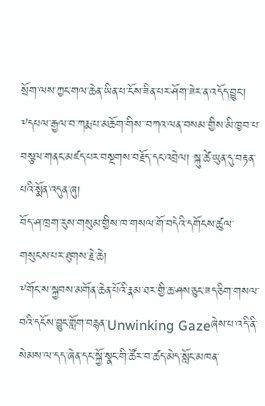སྲོག་ལས་ཀྱང་གལ་ཆེན་ཡིན་པ་ངོས་ཟིན་པར་ཤོག་ཟེར་ན་འདོད་བྱུང་།
༸དཔལ་རྒྱལ་བ་ཀརྨ་པ་མཆོག་གིས་་བཀའ་ལན་བསམ་གྱིས་མི་ཁྱབ་པ་བསྩལ་གནང་མཛད་པར་བསྔགས་བརྗོད་དང་འབྲེལ། སྐུ་ཚེ་ཡུན་དུ་བརྟན་པའི་སྨོན་འདུན་ཞུ།
བོད་ཤ་ཁྲག་རུས་གསུམ་གྱིས་ཁ་གསལ་གོ་བདེའི་དགོངས་ཚུལ་གསུངས་པར་ཐུགས་རྗེ་ཆེ།
༸གོང་ས་སྐྱབས་མགོན་ཆེན་པོའི་རྣམ་ཐར་གྱི་ཆ་ཤས་ཅུང་ཟད་ཅིག་གསལ་བའི་དངོས་བྱུང་གློག་བརྙན་Unwinking Gazeཞེས་པ་འདི་ནི་སེམས་ལ་དད་ཞེན་དང་སྐྱོ་སྣང་གི་ཚོར་བ་ཚད་མེད་སློང་མཁན་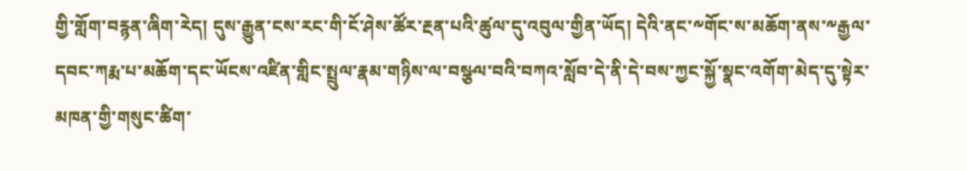གྱི་གློག་བརྙན་ཞིག་རེད། དུས་རྒྱུན་ངས་རང་གི་ངོ་ཤེས་ཚོར་རྔན་པའི་ཚུལ་དུ་འབུལ་གྱིན་ཡོད། དེའི་ནང་༸གོང་ས་མཆོག་ནས་༸རྒྱལ་དབང་ཀརྨ་པ་མཆོག་དང་ཡོངས་འཛིན་གླིང་སྤྲུལ་རྣམ་གཉིས་ལ་བསྩལ་བའི་བཀའ་སློབ་དེ་ནི་དེ་བས་ཀྱང་སྐྱོ་སྣང་འགོག་མེད་དུ་སྟེར་མཁན་གྱི་གསུང་ཚིག་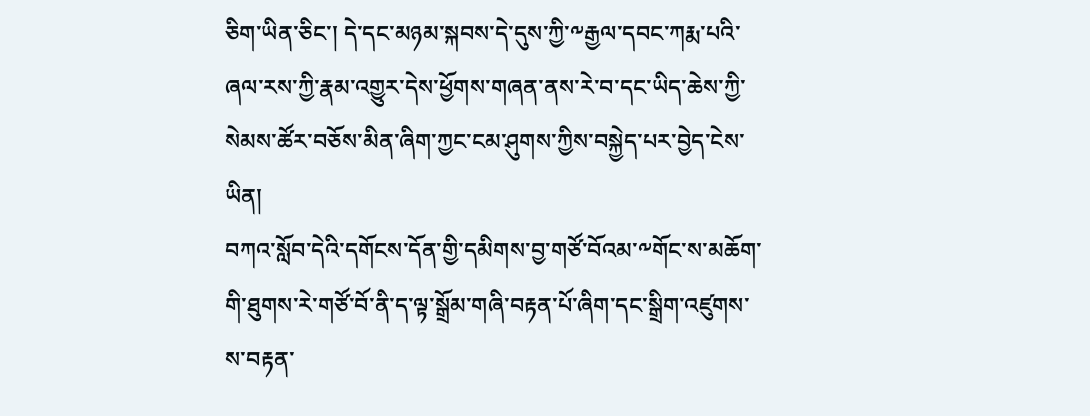ཅིག་ཡིན་ཅིང་། དེ་དང་མཉམ་སྐབས་དེ་དུས་ཀྱི་༸རྒྱལ་དབང་ཀརྨ་པའི་ཞལ་རས་ཀྱི་རྣམ་འགྱུར་དེས་ཕྱོགས་གཞན་ནས་རེ་བ་དང་ཡིད་ཆེས་ཀྱི་སེམས་ཚོར་བཅོས་མིན་ཞིག་ཀྱང་ངམ་ཤུགས་ཀྱིས་བསྐྱེད་པར་བྱེད་ངེས་ཡིན།
བཀའ་སློབ་དེའི་དགོངས་དོན་གྱི་དམིགས་བྱ་གཙོ་བོའམ་༸གོང་ས་མཆོག་གི་ཐུགས་རེ་གཙོ་བོ་ནི་ད་ལྟ་སྒྲོམ་གཞི་བརྟན་པོ་ཞིག་དང་སྒྲིག་འཛུགས་ས་བརྟན་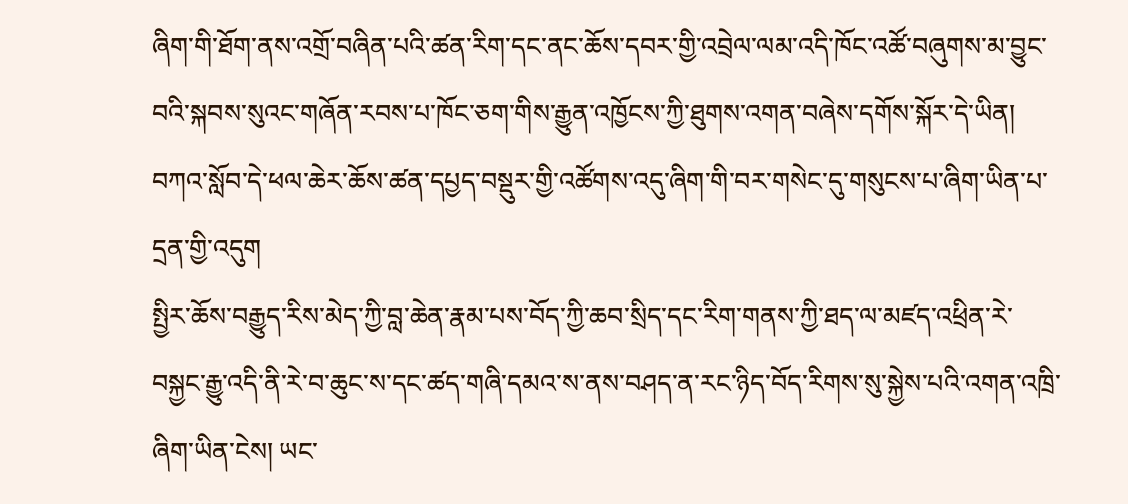ཞིག་གི་ཐོག་ནས་འགྲོ་བཞིན་པའི་ཚན་རིག་དང་ནང་ཆོས་དབར་གྱི་འབྲེལ་ལམ་འདི་ཁོང་འཚོ་བཞུགས་མ་བྱུང་བའི་སྐབས་སུའང་གཞོན་རབས་པ་ཁོང་ཅག་གིས་རྒྱུན་འཁྱོངས་ཀྱི་ཐུགས་འགན་བཞེས་དགོས་སྐོར་དེ་ཡིན། བཀའ་སློབ་དེ་ཕལ་ཆེར་ཆོས་ཚན་དཔྱད་བསྡུར་གྱི་འཚོགས་འདུ་ཞིག་གི་བར་གསེང་དུ་གསུངས་པ་ཞིག་ཡིན་པ་དྲན་གྱི་འདུག
སྤྱིར་ཆོས་བརྒྱུད་རིས་མེད་ཀྱི་བླ་ཆེན་རྣམ་པས་བོད་ཀྱི་ཆབ་སྲིད་དང་རིག་གནས་ཀྱི་ཐད་ལ་མཛད་འཕྲིན་རེ་བསྐྱང་རྒྱུ་འདི་ནི་རེ་བ་ཆུང་ས་དང་ཚད་གཞི་དམའ་ས་ནས་བཤད་ན་རང་ཉིད་བོད་རིགས་སུ་སྐྱེས་པའི་འགན་འཁྲི་ཞིག་ཡིན་ངེས། ཡང་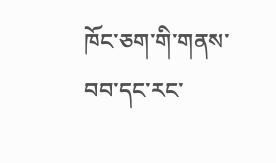ཁོང་ཅག་གི་གནས་བབ་དང་རང་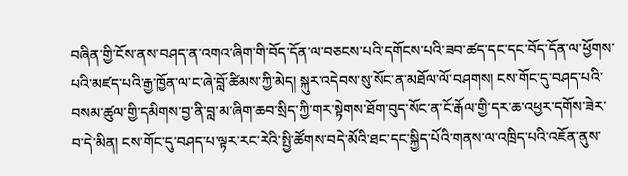བཞིན་གྱི་ངོས་ནས་བཤད་ན་འགའ་ཞིག་གི་བོད་དོན་ལ་བཅངས་པའི་དགོངས་པའི་ཟབ་ཚད་དང་དང་བོད་དོན་ལ་ཕྱོགས་པའི་མཛད་པའི་རྒྱ་ཁྱོན་ལ་ང་ཞེ་བློ་ཚིམས་ཀྱི་མེད། སྐུར་འདེབས་སུ་སོང་ན་མཐོལ་ལོ་བཤགས། ངས་གོང་དུ་བཤད་པའི་བསམ་ཚུལ་གྱི་དམིགས་བྱ་ནི་བླ་མ་ཞིག་ཆབ་སྲིད་ཀྱི་གར་སྟེགས་ཐོག་བུད་སོང་ན་ངོ་རྒོལ་གྱི་དར་ཆ་འཕྱར་དགོས་ཟེར་བ་དེ་མིན། ངས་གོང་དུ་བཤད་པ་ལྟར་རང་རེའི་སྤྱི་ཚོགས་བདེ་མོའི་ཐང་དང་སྐྱིད་པོའི་གནས་ལ་འཁྲིད་པའི་འཇོན་ནུས་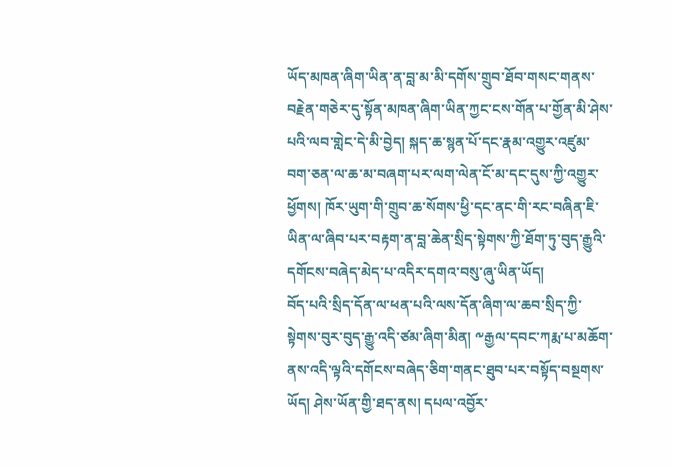ཡོད་མཁན་ཞིག་ཡིན་ན་བླ་མ་མི་དགོས་གྲུབ་ཐོབ་གསང་གནས་བརྗེན་གཅེར་དུ་སྟོན་མཁན་ཞིག་ཡིན་ཀྱང་ངས་གོན་པ་གྱོན་མི་ཤེས་པའི་ལབ་གླེང་དེ་མི་བྱེད། སྐད་ཆ་སྙན་པོ་དང་རྣམ་འགྱུར་འཛུམ་བག་ཅན་ལ་ཆ་མ་བཞག་པར་ལག་ལེན་ངོ་མ་དང་དུས་ཀྱི་འགྱུར་ཕྱོགས། ཁོར་ཡུག་གི་གྲུབ་ཆ་སོགས་ཕྱི་དང་ནང་གི་རང་བཞིན་ཇི་ཡིན་ལ་ཞིབ་པར་བརྟག་ན་བླ་ཆེན་སྲིད་སྟེགས་ཀྱི་ཐོག་ཏུ་བུད་རྒྱུའི་དགོངས་བཞེད་མེད་པ་འདིར་དགའ་བསུ་ཞུ་ཡིན་ཡོད།
བོད་པའི་སྲིད་དོན་ལ་ཕན་པའི་ལས་དོན་ཞིག་ལ་ཆབ་སྲིད་ཀྱི་སྟེགས་བུར་བུད་རྒྱུ་འདི་ཙམ་ཞིག་མིན། ༸རྒྱལ་དབང་ཀརྨ་པ་མཆོག་ནས་འདི་ལྟའི་དགོངས་བཞེད་ཅིག་གནང་ཐུབ་པར་བསྟོད་བསྔགས་ཡོད། ཤེས་ཡོན་གྱི་ཐད་ནས། དཔལ་འབྱོར་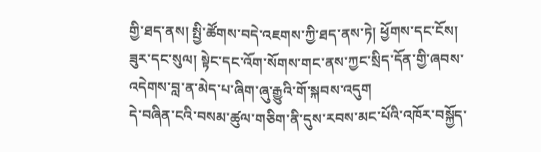གྱི་ཐད་ནས། སྤྱི་ཚོགས་བདེ་འཇགས་ཀྱི་ཐད་ནས་ཏེ། ཕྱོགས་དང་ངོས། ཟུར་དང་སུལ། སྟེང་དང་འོག་སོགས་གང་ནས་ཀྱང་སྲིད་དོན་གྱི་ཞབས་འདེགས་བླ་ན་མེད་པ་ཞིག་ཞུ་རྒྱུའི་གོ་སྐབས་འདུག
དེ་བཞིན་ངའི་བསམ་ཚུལ་གཅིག་ནི་དུས་རབས་མང་པོའི་འཁོར་བསྐྱོད་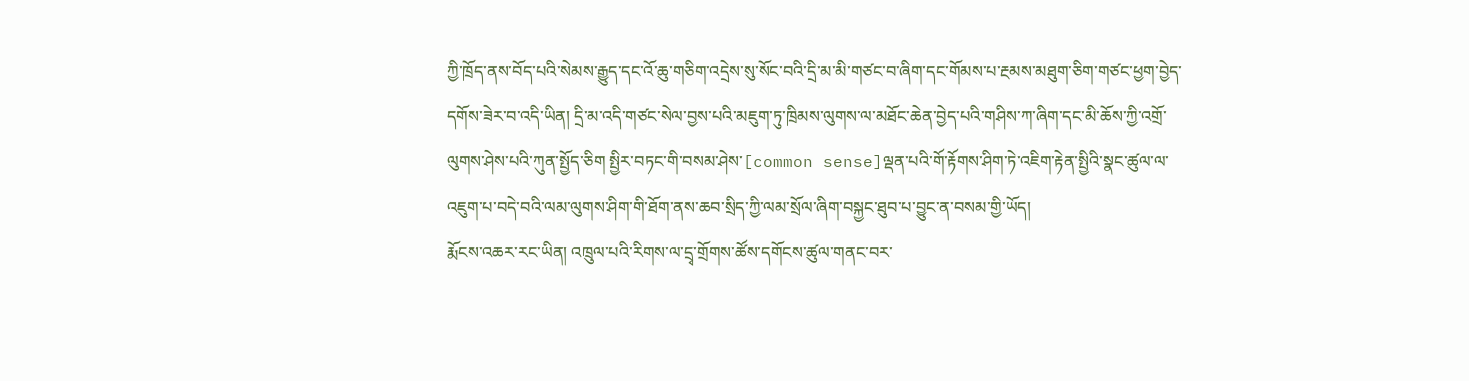ཀྱི་ཁྲོད་ནས་བོད་པའི་སེམས་རྒྱུད་དང་འོ་ཆུ་གཅིག་འདྲེས་སུ་སོང་བའི་དྲི་མ་མི་གཙང་བ་ཞིག་དང་གོམས་པ་རྔམས་མཐུག་ཅིག་གཙང་ཕྱག་བྱེད་དགོས་ཟེར་བ་འདི་ཡིན། དྲི་མ་འདི་གཙང་སེལ་བྱས་པའི་མཇུག་ཏུ་ཁྲིམས་ལུགས་ལ་མཐོང་ཆེན་བྱེད་པའི་གཤིས་ཀ་ཞིག་དང་མི་ཆོས་ཀྱི་འགྲོ་ལུགས་ཤེས་པའི་ཀུན་སྤྱོད་ཅིག སྤྱིར་བཏང་གི་བསམ་ཤེས་[common sense]ལྡན་པའི་གོ་རྟོགས་ཤིག་ཏེ་འཇིག་རྟེན་སྤྱིའི་སྣང་ཚུལ་ལ་འཇུག་པ་བདེ་བའི་ལམ་ལུགས་ཤིག་གི་ཐོག་ནས་ཆབ་སྲིད་ཀྱི་ལམ་སྲོལ་ཞིག་བསྐྱང་ཐུབ་པ་བྱུང་ན་བསམ་གྱི་ཡོད།
རྨོངས་འཆར་རང་ཡིན། འཁྲུལ་པའི་རིགས་ལ་དྲྭ་གྲོགས་ཚོས་དགོངས་ཚུལ་གནང་བར་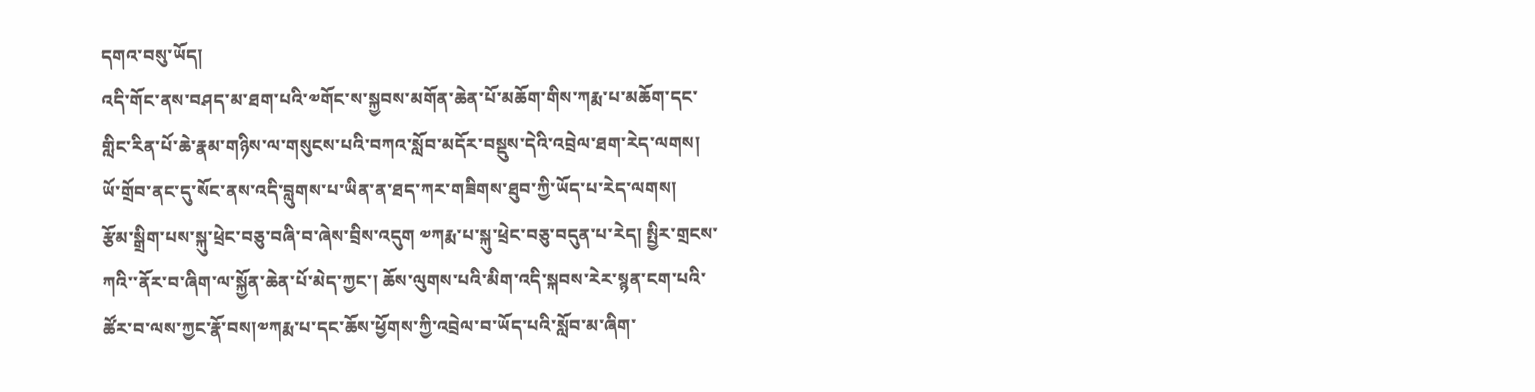དགའ་བསུ་ཡོད།
འདི་གོང་ནས་བཤད་མ་ཐག་པའི་༧གོང་ས་སྐྱབས་མགོན་ཆེན་པོ་མཆོག་གིས་ཀརྨ་པ་མཆོག་དང་གླིང་རིན་པོ་ཆེ་རྣམ་གཉིས་ལ་གསུངས་པའི་བཀའ་སློབ་མདོར་བསྡུས་དེའི་འབྲེལ་ཐག་རེད་ལགས། ཡོ་གྲོབ་ནང་དུ་སོང་ནས་འདི་བླུགས་པ་ཡིན་ན་ཐད་ཀར་གཟིགས་ཐུབ་ཀྱི་ཡོད་པ་རེད་ལགས།
རྩོམ་སྒྲིག་པས་སྐུ་ཕྲེང་བཅུ་བཞི་བ་ཞེས་བྲིས་འདུག ༧ཀརྨ་པ་སྐུ་ཕྲེང་བཅུ་བདུན་པ་རེད། སྤྱིར་གྲངས་ཀའི་་ནོར་བ་ཞིག་ལ་སྐྱོན་ཆེན་པོ་མེད་ཀྱང་། ཆོས་ལུགས་པའི་མིག་འདི་སྐབས་རེར་སྙན་ངག་པའི་ཚོར་བ་ལས་ཀྱང་རྣོ་བས།༧ཀརྨ་པ་དང་ཆོས་ཕྱོགས་ཀྱི་འབྲེལ་བ་ཡོད་པའི་སློབ་མ་ཞིག་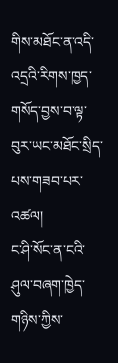གིས་མཐོང་ན་འདི་འདྲའི་རིགས་ཁྱད་གསོད་བྱས་བ་ལྟ་བུར་ཡང་མཐོང་སྲིད་པས་གཟབ་པར་འཚལ།
ང་ཤི་སོང་ན་ངའི་ཤུལ་བཞག་ཁྱེད་གཉིས་ཀྱིས་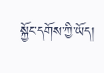སྐྱོང་དགོས་ཀྱི་ཡོད།